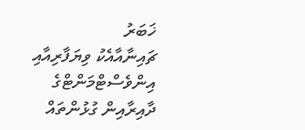ޚަބަރު
ޗައިނާއާއެކު ވިޔަފާރިއާއި އިންވެސްޓްމަންޓްގެ ދާއިރާއިން ގުޅުންތައް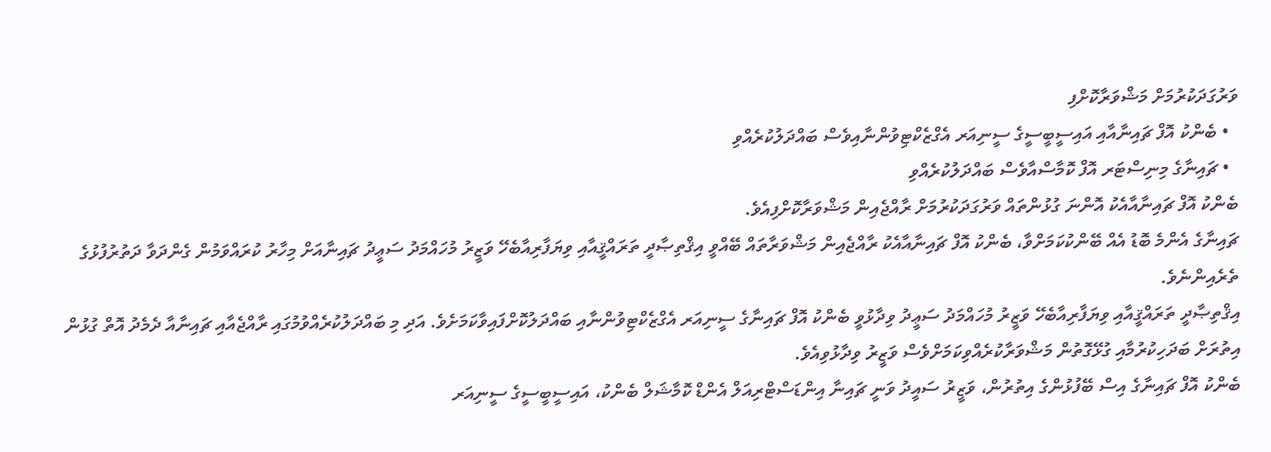ވަރުގަދަކުރުމަށް މަޝްވަރާކޮށްފި
  • ބެންކު އޮފް ޗައިނާއާއި އައިސީބީސީގެ ސީނިއަރ އެގްޒެކްޓިވުންނާއިވެސް ބައްދަލުކުރެއްވި
  • ޗައިނާގެ މިނިސްޓަރ އޮފް ކޮމާސްއާވެސް ބައްދަލުކުރެއްވި
ބެންކު އޮފް ޗައިނާއާއެކު އޮންނަ ގުޅުންތައް ވަރުގަދަކުރުމަށް ރާއްޖެއިން މަޝްވަރާކޮށްފިއެވެ.
ޗައިނާގެ އެންމެ ބޮޑު އެއް ބޭންކުކަމަށްވާ، ބެންކު އޮފް ޗައިނާއާއެކު ރާއްޖެއިން މަޝްވަރާތައް ބޭއްވީ އިޤްތިޞާދީ ތަރައްޤީއާއި ވިޔަފާރިއާބެހޭ ވަޒީރު މުހައްމަދު ސަޢީދު ޗައިނާއަށް މިހާރު ކުރައްވަމުން ގެންދަވާ ދަތުރުފުޅުގެ ތެރެއިންނެވެ.
އިޤްތިޞާދީ ތަރައްޤީއާއި ވިޔަފާރިއާބެހޭ ވަޒީރު މުހައްމަދު ސަޢީދު ވިދާޅުވީ ބެންކު އޮފް ޗައިނާގެ ސީނިއަރ އެގްޒެކްޓިވުންނާއި ބައްދަލުކޮށްފައިވާކަމަށެވެ. އަދި މި ބައްދަލުކުރެއްވުމުގައި ރާއްޖެއާއި ޗައިނާއާ ދެމެދު އޮތް ގުޅުން އިތުރަށް ބަދަހިކުރުމާއި ގުޅޭގޮތުން މަޝްވަރާކުރެއްވިކަމަށްވެސް ވަޒީރު ވިދާޅުވިއެވެ.
ބެންކު އޮފް ޗައިނާގެ އިސް ބޭފުޅުންގެ އިތުރުން، ވަޒީރު ސައީދު ވަނީ ޗައިނާ އިންޑަސްޓްރިއަލް އެންޑް ކޮމާޝަލް ބެންކު، އައިސީބީސީގެ ސީނިއަރ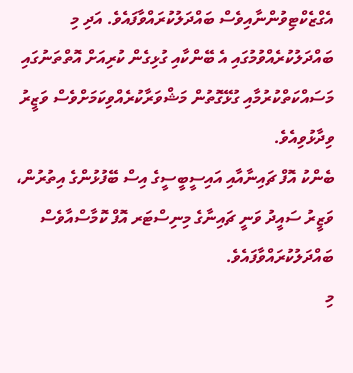އެގްޒެކްޓިވުންނާއިވެސް ބައްދަލުކުރައްވާފައެވެ. އަދި މި ބައްދަލުކުރެއްވުމުގައި އެ ބޭންކާއި ގުޅިގެން ކުރިއަށް އޮތްތަނުގައި މަސައްކަތްކުރުމާއި ގުޅޭގޮތުން މަޝްވަރާކުރެއްވިކަމަށްވެސް ވަޒީރު ވިދާޅުވިއެވެ.
ބެންކު އޮފް ޗައިނާއާއި އައިސީބީސީގެ އިސް ބޭފުޅުންގެ އިތުރުން، ވަޒީރު ސައީދު ވަނީ ޗައިނާގެ މިނިސްޓަރ އޮފް ކޮމާސްއާވެސް ބައްދަލުކުރައްވާފައެވެ.
މި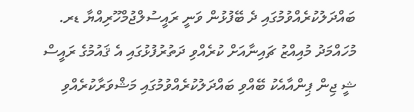ބައްދަލުކުރެއްވުމުގައި ދެ ބޭފުޅުން ވަނީ ރައީސުލްޖުމްހޫރިއްޔާ ޑރ. މުހައްމަދު މުއިއްޒު ޗައިނާއަށް ކުރެއްވި ދަތުރުފުޅުގައި އެ ޤައުމުގެ ރައީސް ޝީ ޖިން ޕިންއާއެކު ބޭއްވި ބައްދަލުކުރެއްވުމުގައި މަޝްވަރާކުރެއްވި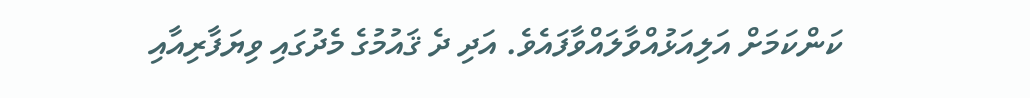ކަންކަމަށް އަލިއަޅުއްވާލައްވާފައެވެ. އަދި ދެ ޤައުމުގެ މެދުގައި ވިޔަފާރިއާއި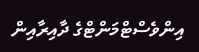އިންވެސްޓްމަންޓްގެ ދާއިރާއިން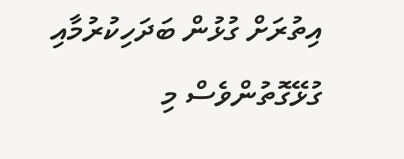އިތުރަށް ގުޅުން ބަދަހިކުރުމާއި ގުޅޭގޮތުންވެސް މި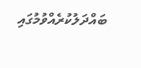ބައްދަލުކުރެއްވުމުގައި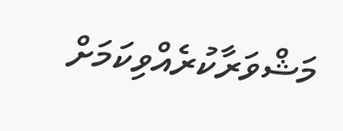މަޝްވަރާކުރެއްވިކަމަށް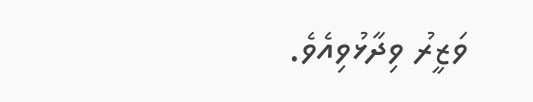ވަޒީރު ވިދާޅުވިއެވެ.